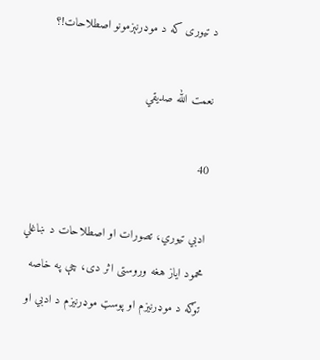د تیوری که د موډرنېزمونو اصطلاحات!؟

نعمت الله صدیقي

40

ادبي تیوري، تصورات او اصطلاحات د ښاغلي محمود ایاز هغه وروستی اثر دی، چې په خاصه توګه د موډرنیزم او پوسټ موډرنیزم د ادبي او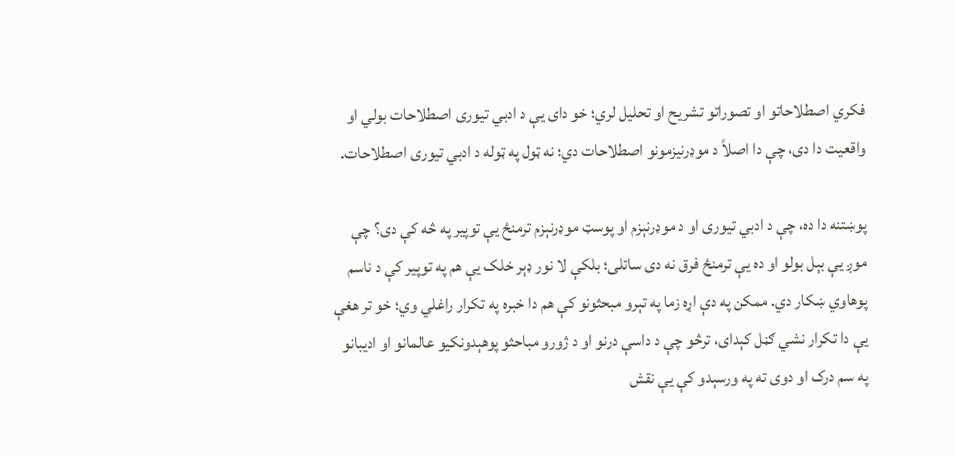فکري اصطلاحاتو او تصوراتو تشریح او تحلیل لري؛ خو دای یې د ادبي تیوری اصطلاحات بولي او واقعیت دا دی، چې دا اصلاً د موډرنیزمونو اصطلاحات دي؛ نه ټول په ټوله د ادبي تیوری اصطلاحات.

پوښتنه دا ده، چې د ادبي تیوری او د موډرنېزم او پوسټ موډرنېزم ترمنځ یې توپیر په څه کې دی؟ چې موږ یې بېل بولو او ده یې ترمنځ فرق نه دی ساتلی؛ بلکې لا نور ډېر خلک یې هم په توپیر کې د ناسم پوهاوي ښکار دي. ممکن په دې اړه زما په تېرو مبحثونو کې هم دا خبره په تکرار راغلي وي؛ خو تر هغې یې دا تکرار نشي ګڼل کېدای، ترڅو چې د داسې درنو او د ژورو مباحثو پوهېدونکیو عالمانو او ادیبانو په سم درک او دوی ته په ورسېدو کې یې نقش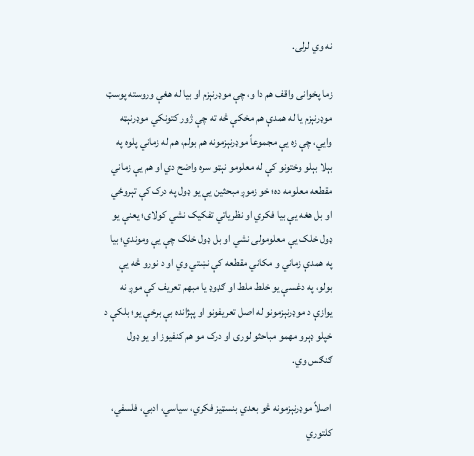نه وي لرلی.

زما پخوانی واقف هم دا و، چې موډرنېزم او بیا له هغې وروسته پوسټ موډرنېزم یا له همدې هم مخکې څه ته چې ژور کتونکي موډرنېټه وایي، چې زه یې مجموعاً موډرنېزمونه هم بولم، هم له زماني پلوه په بېلا بېلو وختونو کې له معلومو نېټو سره واضح دي او هم یې زماني مقطعه معلومه ده؛ خو زموږ مبحثین یې يو ډول په درک کې تېروځي او بل هغه یې بیا فکري او نظریاتي تفکیک نشي کولای؛ یعنې یو ډول خلک یې معلومولی نشي او بل ډول خلک چې یې وموندي؛ بیا په همدې زماني و مکاني مقطعه کې نښتي وي او د نورو څه یې بولو، په دغسې یو خلط ملط او ګډوډ یا مبهم تعریف کې موږ نه یوازې د موډرنېزمونو له اصل تعریفونو او پېژانده بې برخې یو؛ بلکې د خپلو ډېرو مهمو مباحثو لوری او درک مو هم کنفیوز او یو ډول ګنګس وي.

اصلاً موډرنېزمونه څو بعدي بنسټیز فکري، سیاسي، ادبي، فلسفي، کلتوري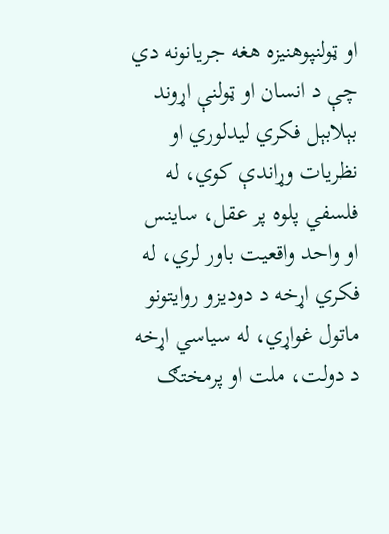او ټولنپوهنیزه هغه جریانونه دي چې د انسان او ټولنې اړوند بېلابېل فکري لیدلوري او نظریات وړاندې کوي، له فلسفي پلوه پر عقل، ساینس او واحد واقعیت باور لري، له فکري اړخه د دودیزو روایتونو ماتول غواړي، له سیاسي اړخه د دولت، ملت او پرمختګ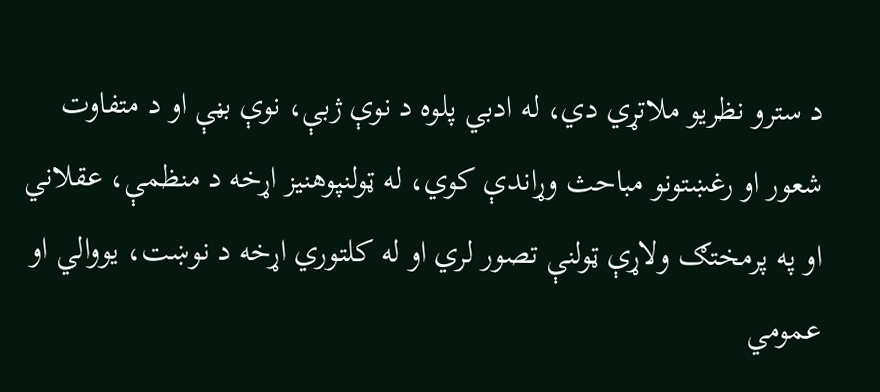د سترو نظریو ملاتړي دي، له ادبي پلوه د نوې ژبې، نوې بڼې او د متفاوت شعور او رغښتونو مباحث وړاندې کوي، له ټولنپوهنیز اړخه د منظمې، عقلاني او په پرمختګ ولاړې ټولنې تصور لري او له کلتوري اړخه د نوښت، یووالي او عمومي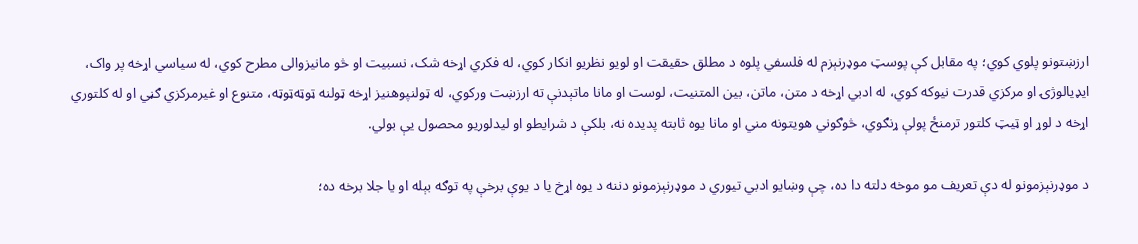ارزښتونو پلوي کوي؛ په مقابل کې پوسټ موډرنېزم له فلسفي پلوه د مطلق حقیقت او لویو نظریو انکار کوي، له فکري اړخه شک، نسبیت او څو مانیزوالی مطرح کوي، له سیاسي اړخه پر واک، ایډیالوژۍ او مرکزي قدرت نیوکه کوي، له ادبي اړخه د متن، ماتن، بین المتنيت، لوست او مانا ماتېدنې ته ارزښت ورکوي، له ټولنپوهنیز اړخه ټولنه ټوټه‌ټوټه، متنوع او غیرمرکزي ګڼي او له کلتوري اړخه د لوړ او ټیټ کلتور ترمنځ پولې ړنګوي، څوګوني هویتونه مني او مانا یوه ثابته پدیده نه، بلکې د شرایطو او لیدلوريو محصول یې بولي.

د موډرنېزمونو له دې تعریف مو موخه دلته دا ده، چې وښایو ادبي تیوري د موډرنېزمونو دننه د یوه اړخ یا د یوې برخې په توګه بېله او یا جلا برخه ده؛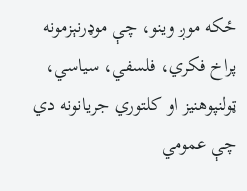ځکه موږ وینو، چې موډرنېزمونه پراخ فکري، فلسفي، سیاسي، ټولنپوهنیز او کلتوري جریانونه دي چې عمومي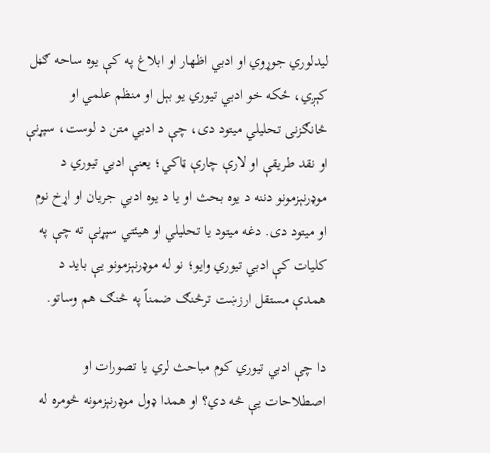لیدلوري جوړوي او ادبي اظهار او ابلاغ په کې یوه ساحه ګڼل کېږي، ځکه خو ادبي تیوري یو بېل او منظم علمي او څانګزنی تحلیلي میتود دی، چې د ادبي متن د لوست، سپړنې او نقد طریقې او لارې چارې ټاکي؛ یعنې ادبي تیوري د موډرنېزمونو دننه د یوه بحث او یا د یوه ادبي جریان او اړخ نوم او میتود دی. دغه میتود یا تحلیلي او هیئتي سپړنې ته چې په کلیات کې ادبي تیوري وایو؛ نو له موډرنېزمونو یې باید د همدې مستقل ارزښت ترڅنګ ضمناً په څنګ هم وساتو.

دا چې ادبي تیوري کوم مباحث لري یا تصورات او اصطلاحات یې څه دي؟ او همدا ډول موډرنېزمونه څومره له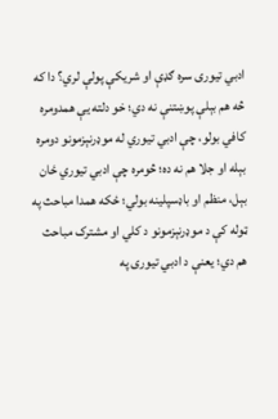ادبي تیوری سره ګډې او شریکې پولې لري؟ دا که څه هم بېلې پوښتنې نه دي؛ خو دلته یې همدومره کافي بولو، چې ادبي تیوري له موډرنېزمونو دومره بېله او جلا هم نه ده؛ څومره چې ادبي تیوري ځان بېل، منظم او باډسپلینه بولي؛ ځکه همدا مباحث په ټوله کې د موډرنېزمونو د کلي او مشترک مباحث هم دي؛ یعنې د ادبي تیوری په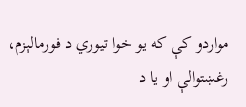مواردو کې که یو خوا تیوري د فورمالېزم، رغښتوالې او یا د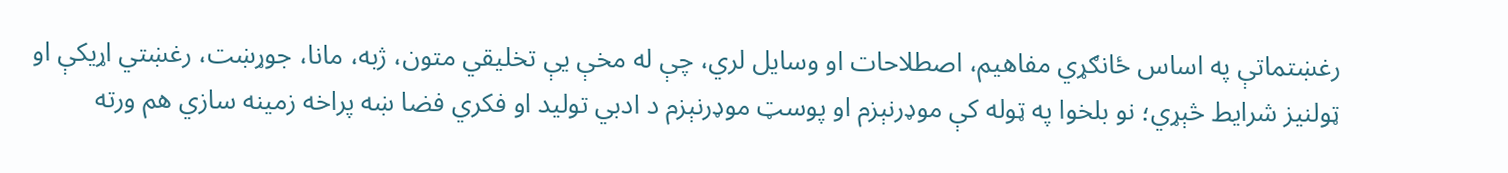رغښتماتې په اساس ځانګړي مفاهیم، اصطلاحات او وسایل لري، چې له مخې یې تخلیقي متون، ژبه، مانا، جوړښت، رغښتي اړیکې او ټولنیز شرایط څېړي؛ نو بلخوا په ټوله کې موډرنېزم او پوسټ موډرنېزم د ادبي تولید او فکري فضا ښه پراخه زمینه سازي هم ورته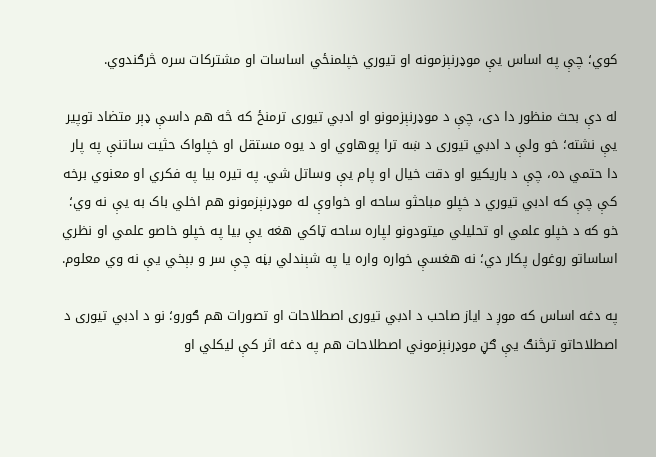کوي؛ چې په اساس یې موډرنېزمونه او تیوري خپلمنځي اساسات او مشترکات سره څرګندوي.

له دې بحث منظور دا دی، چې د موډرنېزمونو او ادبي تیوری ترمنځ که څه هم داسې ډېر متضاد توپیر یې نشته؛ خو ولې د ادبي تیوری د ښه ترا پوهاوي او د یوه مستقل او خپلواک حثیت ساتنې په پار دا حتمي ده، چې د باریکیو او دقت خیال او پام یې وساتل شي. په تیره بیا په فکري او معنوي برخه کې چې که ادبي تیوري د خپلو مباحثو ساحه او خواوې له موډرنېزمونو هم اخلي باک به یې نه وي؛ خو که د خپلو علمي او تحلیلي میتودونو لپاره ساحه ټاکي هغه یې بیا په خپلو خاصو علمي او نظري اساساتو روغول پکار دي؛ نه هغسې خواره واره یا په شېندلي بڼه چې سر و بېخي یې نه وي معلوم.

په دغه اساس که موږ د ایاز صاحب د ادبي تیوری اصطلاحات او تصورات هم ګورو؛ نو د ادبي تیوری د اصطلاحاتو ترڅنګ یې ګڼ موډرنېزموني اصطلاحات هم په دغه اثر کې لیکلي او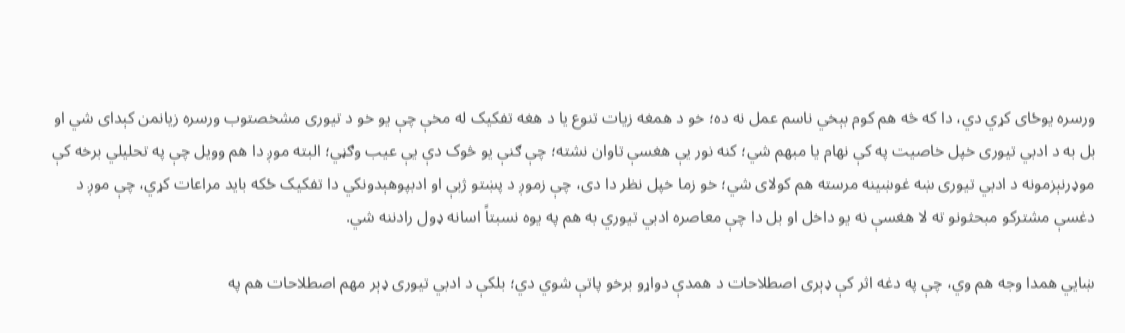ورسره یوځای کړي دي، دا که څه هم کوم بېخي ناسم عمل نه ده؛ خو د همغه زیات تنوع یا د هغه تفکیک له مخې چې یو خو د تیوری مشخصتوب ورسره زیانمن کېدای شي او بل به د ادبي تیوری خپل خاصیت په کې نهام یا مبهم شي؛ کنه نور یې هغسې تاوان نشته؛ چې ګنې یو څوک دې یې عیب وګڼي؛ البته موږ دا هم وویل چې په تحلیلي برخه کې موډرنېزمونه د ادبي تیوری ښه غوښینه مرسته هم کولای شي؛ خو زما خپل نظر دا دی، چې زموږ د پښتو ژبې او ادبپوهېدونکي دا تفکیک ځکه باید مراعات کړي، چې موږ د دغسې مشترکو مبحثونو ته لا هغسې نه یو داخل او بل دا چې معاصره ادبي تیوري به هم په یوه نسبتاً اسانه ډول رادننه شي.

ښایي همدا وجه هم وي، چې په دغه اثر کې ډېری اصطلاحات د همدې دواړو برخو پاتې شوي دي؛ بلکې د ادبي تیوری ډېر مهم اصطلاحات هم په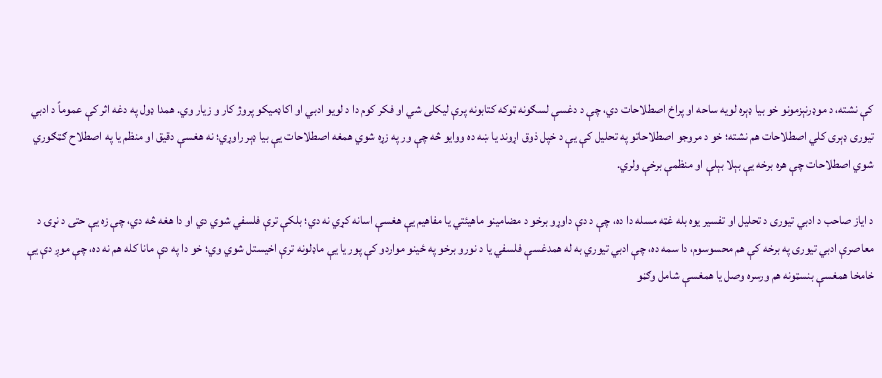کې نشته، د موډرنېزمونو خو بیا ډېره لویه ساحه او پراخ اصطلاحات دي، چې د دغسې لسګونه ټوکه کتابونه پرې لیکلی شي او فکر کوم دا د لویو ادبي او اکاډمیکو پروژ کار و زیار وي. همدا ډول په دغه اثر کې عموماً د ادبي تیوری ډېری کلي اصطلاحات هم نشته؛ خو د مروجو اصطلاحاتو په تحلیل کې یې د خپل ذوق اړوند یا ښه ده ووایو څه چې ور په زړه شوي همغه اصطلاحات یې بیا ډېر راوړي؛ نه هغسې دقیق او منظم یا په اصطلاح ګټګوري شوي اصطلاحات چې هره برخه یې بېلا بېلې او منظمې برخې ولري.

د ایاز صاحب د ادبي تیوری د تحلیل او تفسیر یوه بله غټه مسله دا ده، چې د دې داوړو برخو د مضامینو ماهیئتي یا مفاهیم یې هغسې اسانه کړي نه دي؛ بلکې ترې فلسفي شوي دي او دا هغه څه دي، چې زه یې حتی د نړۍ د معاصرې ادبي تیوری په برخه کې هم محسوسوم، دا سمه ده، چې ادبي تیوري به له همدغسې فلسفي یا د نورو برخو په ځینو مواردو کې پور یا یې ماډلونه ترې اخیستل شوي وي؛ خو دا په دې مانا کله هم نه ده، چې موږ دې یې خامخا همغسې بنسټونه هم ورسره وصل یا همغسې شامل وګڼو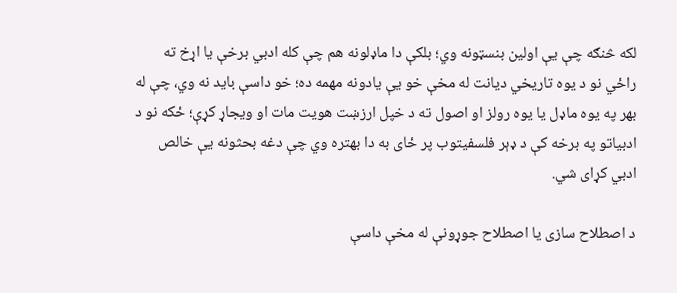لکه څنګه چې یې اولین بنسټونه وي؛ بلکې دا ماډلونه هم چې کله ادبي برخې یا اړخ ته راځي نو د یوه تاریخي دیانت له مخې خو یې یادونه مهمه ده؛ خو داسې باید نه وي، چې له بهر په یوه ماډل یا یوه رولز او اصول ته د خپل ارزښت هویت مات او ویجاړ کړې؛ ځکه نو د ادبیاتو په برخه کې د ډېر فلسفیتوب پر ځای به دا بهتره وي چې دغه بحثونه یې خالص ادبي کړای شي.

د اصطلاح سازی یا اصطلاح جوړونې له مخې داسې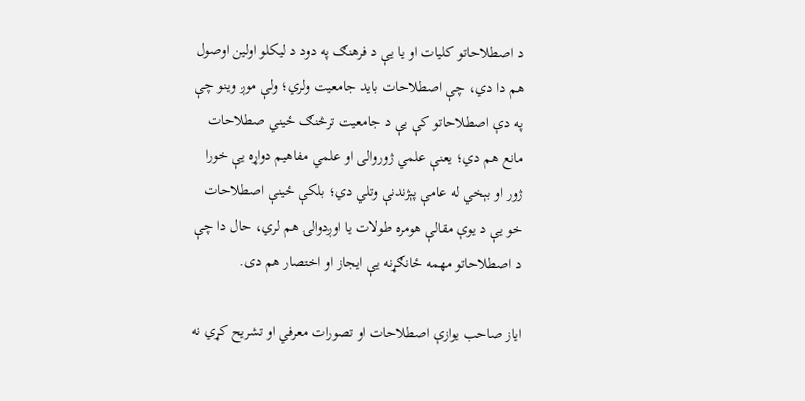د اصطلاحاتو کلیات او یا یې د فرهنګ په دود د لیکلو اولین اوصول هم دا دي، چې اصطلاحات باید جامعیت ولري؛ ولې موږ وینو چې په دې اصطلاحاتو کې یې د جامعیت ترڅنګ ځیني صطلاحات مانع هم دي؛ یعنې علمي ژوروالی او علمي مفاهیم دواړه یې خورا ژور او بېخي له عامې پېژندنې وتلي دي؛ بلکې ځینې اصطلاحات خو یې د یوې مقالې هومره طولات یا اوږدوالۍ هم لري، حال دا چې د اصطلاحاتو مهمه ځانګړنه یې ایجاز او اختصار هم دی.

ایاز صاحب یوازې اصطلاحات او تصورات معرفي او تشریح کړي نه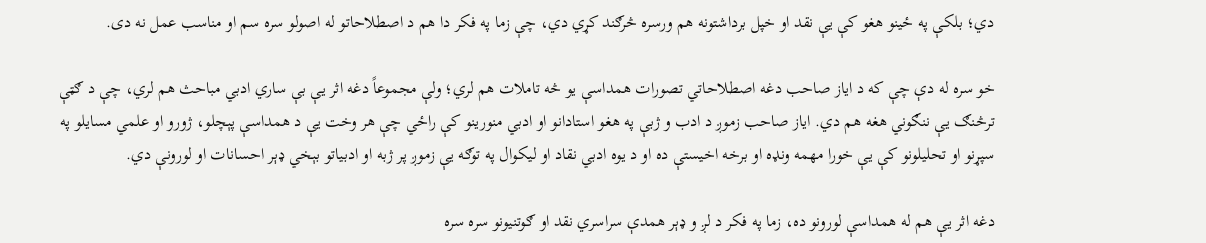دي؛ بلکې په ځینو هغو کې یې نقد او خپل برداشتونه هم ورسره څرګند کړي دي، چې زما په فکر دا هم د اصطلاحاتو له اصولو سره سم او مناسب عمل نه دی.

خو سره له دې چې که د ایاز صاحب دغه اصطلاحاتي تصورات همداسې یو څه تاملات هم لري؛ ولې مجموعاً دغه اثر یې بې ساري ادبي مباحث هم لري، چې د ګټې ترڅنګ یې ننګوني هغه هم دي. ایاز صاحب زموږ د ادب و ژبې په هغو استادانو او ادبي منورینو کې راځي چې هر وخت یې د همداسې پېچلو، ژورو او علمي مسایلو په سپړنو او تحلیلونو کې یې خورا مهمه ونډه او برخه اخیستې ده او د یوه ادبي نقاد او لیکوال په توګه یې زموږ پر ژبه او ادبیاتو بېخي ډېر احسانات او لورونې دي.

دغه اثر یې هم له همداسې لورونو ده، زما په فکر د لږ و ډېر همدې سراسري نقد او ګوتنیونو سره سره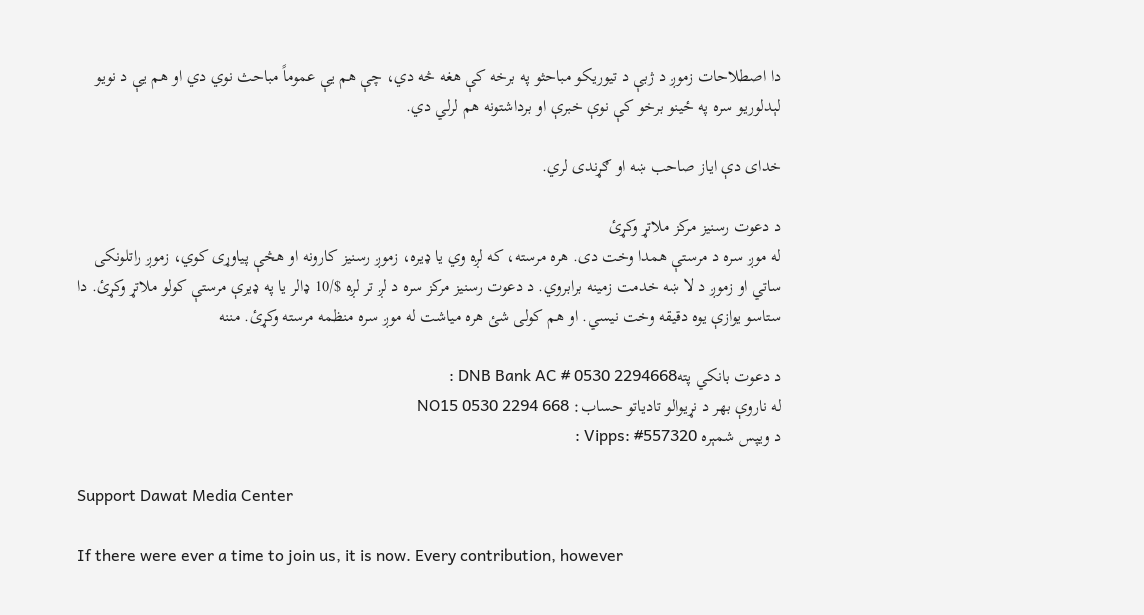دا اصطلاحات زموږ د ژبې د تیوریکو مباحثو په برخه کې هغه څه دي، چې هم یې عموماً مباحث نوي دي او هم یې د نویو لېدلوریو سره په ځینو برخو کې نوې خبرې او برداشتونه هم لرلي دي.

خدای دې ایاز صاحب ښه او ګړندی لري.

د دعوت رسنیز مرکز ملاتړ وکړئ
له موږ سره د مرستې همدا وخت دی. هره مرسته، که لږه وي یا ډیره، زموږ رسنیز کارونه او هڅې پیاوړی کوي، زموږ راتلونکی ساتي او زموږ د لا ښه خدمت زمینه برابروي. د دعوت رسنیز مرکز سره د لږ تر لږه $/10 ډالر یا په ډیرې مرستې کولو ملاتړ وکړئ. دا ستاسو یوازې یوه دقیقه وخت نیسي. او هم کولی شئ هره میاشت له موږ سره منظمه مرسته وکړئ. مننه

د دعوت بانکي پتهDNB Bank AC # 0530 2294668 :
له ناروې بهر د نړیوالو تادیاتو حساب: NO15 0530 2294 668
د ویپس شمېره Vipps: #557320 :

Support Dawat Media Center

If there were ever a time to join us, it is now. Every contribution, however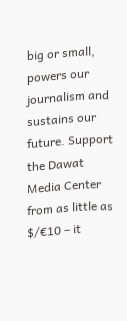big or small, powers our journalism and sustains our future. Support the Dawat Media Center from as little as $/€10 – it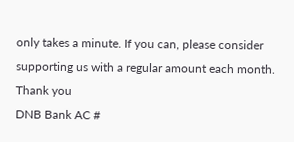only takes a minute. If you can, please consider supporting us with a regular amount each month. Thank you
DNB Bank AC #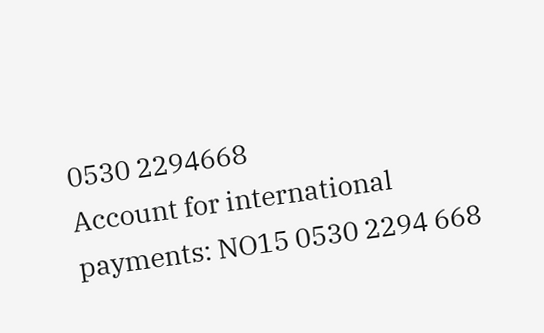0530 2294668
Account for international payments: NO15 0530 2294 668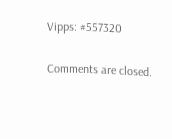Vipps: #557320

Comments are closed.